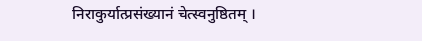निराकुर्यात्प्रसंख्यानं चेत्स्वनुष्ठितम् ।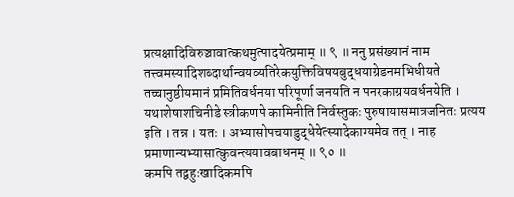प्रत्यक्षादिविरुञ्चावात्कथमुत्पादयेत्प्रमाम् ॥ ९ ॥ ननु प्रसंख्यानं नाम तत्त्वमस्यादिशब्दार्थान्वयव्यतिरेकयुक्तिविषयबुद्धयाग्रेडनमभिधीयते तच्चानुष्ठीयमानं प्रमितिवर्धनया परिपूर्णा जनयति न पनरकाग्रयवर्धनयेति । यथाशेषाशचिनीडे स्त्रीकणपे कामिनीति निर्वस्तुकः पुरुषायासमात्रजनितः प्रत्यय इति । तन्न । यतः । अभ्यासोपचयाडुद्धेयेत्स्यादेकाग्यमेव तत् । नाह प्रमाणान्यभ्यासात्कुवन्त्ययावबाधनम् ॥ ९० ॥
कमपि तद्वहुःखादिकमपि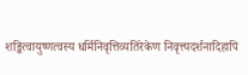शङ्कित्वायुष्णत्वस्य धर्मिनिवृत्तिव्यतिरेकेण निवृत्त्यदर्शनादिहापि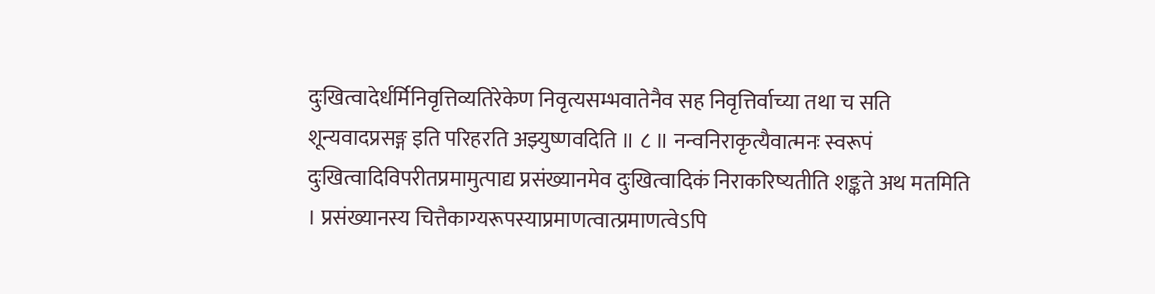दुःखित्वादेर्धर्मिनिवृत्तिव्यतिरेकेण निवृत्यसम्भवातेनैव सह निवृत्तिर्वाच्या तथा च सति शून्यवादप्रसङ्ग इति परिहरति अझ्युष्णवदिति ॥ ८ ॥ नन्वनिराकृत्यैवात्मनः स्वरूपं दुःखित्वादिविपरीतप्रमामुत्पाद्य प्रसंख्यानमेव दुःखित्वादिकं निराकरिष्यतीति शङ्कते अथ मतमिति । प्रसंख्यानस्य चित्तैकाग्यरूपस्याप्रमाणत्वात्प्रमाणत्वेऽपि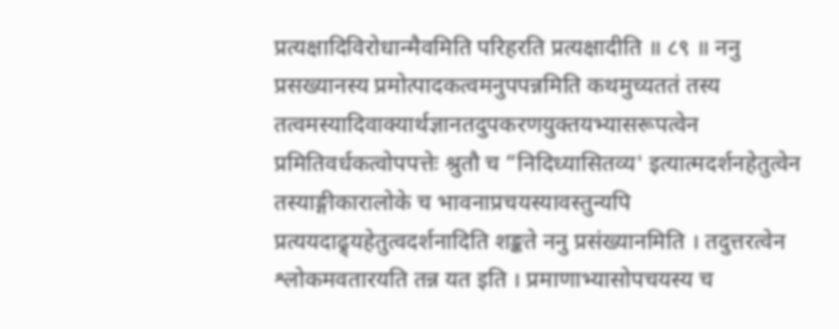प्रत्यक्षादिविरोधान्मैवमिति परिहरति प्रत्यक्षादीति ॥ ८९ ॥ ननु प्रसख्यानस्य प्रमोत्पादकत्वमनुपपन्नमिति कथमुच्यततं तस्य तत्वमस्यादिवाक्यार्थज्ञानतदुपकरणयुक्तयभ्यासरूपत्वेन प्रमितिवर्धकत्वोपपत्तेः श्रुतौ च “निदिध्यासितव्य' इत्यात्मदर्शनहेतुत्वेन तस्याङ्गीकारालोके च भावनाप्रचयस्यावस्तुन्यपि प्रत्ययदाढ्र्यहेतुत्वदर्शनादिति शङ्कते ननु प्रसंख्यानमिति । तदुत्तरत्वेन श्लोकमवतारयति तन्न यत इति । प्रमाणाभ्यासोपचयस्य च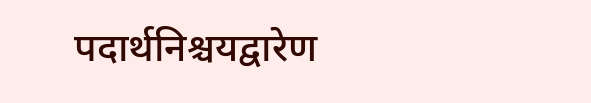पदार्थनिश्चयद्वारेण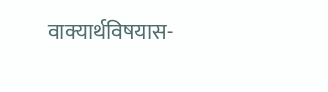वाक्यार्थविषयास-